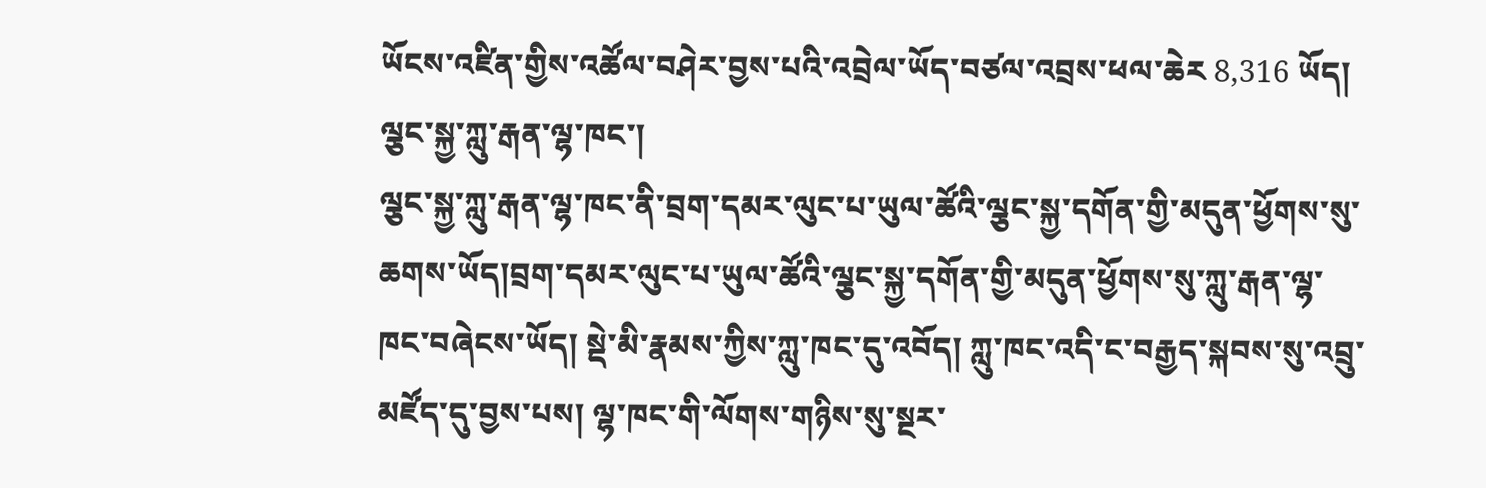ཡོངས་འཛིན་གྱིས་འཚོལ་བཤེར་བྱས་པའི་འབྲེལ་ཡོད་བཙལ་འབྲས་ཕལ་ཆེར 8,316 ཡོད།
ལྕང་སྐྱ་ཀླུ་རྒན་ལྷ་ཁང་།
ལྕང་སྐྱ་ཀླུ་རྒན་ལྷ་ཁང་ནི་བྲག་དམར་ལུང་པ་ཡུལ་ཚོའི་ལྕང་སྐྱ་དགོན་གྱི་མདུན་ཕྱོགས་སུ་ཆགས་ཡོད།བྲག་དམར་ལུང་པ་ཡུལ་ཚོའི་ལྕང་སྐྱ་དགོན་གྱི་མདུན་ཕྱོགས་སུ་ཀླུ་རྒན་ལྷ་ཁང་བཞེངས་ཡོད། སྡེ་མི་རྣམས་ཀྱིས་ཀླུ་ཁང་དུ་འབོད། ཀླུ་ཁང་འདི་ང་བརྒྱད་སྐབས་སུ་འབྲུ་མཛོད་དུ་བྱས་པས། ལྷ་ཁང་གི་ལོགས་གཉིས་སུ་སྔར་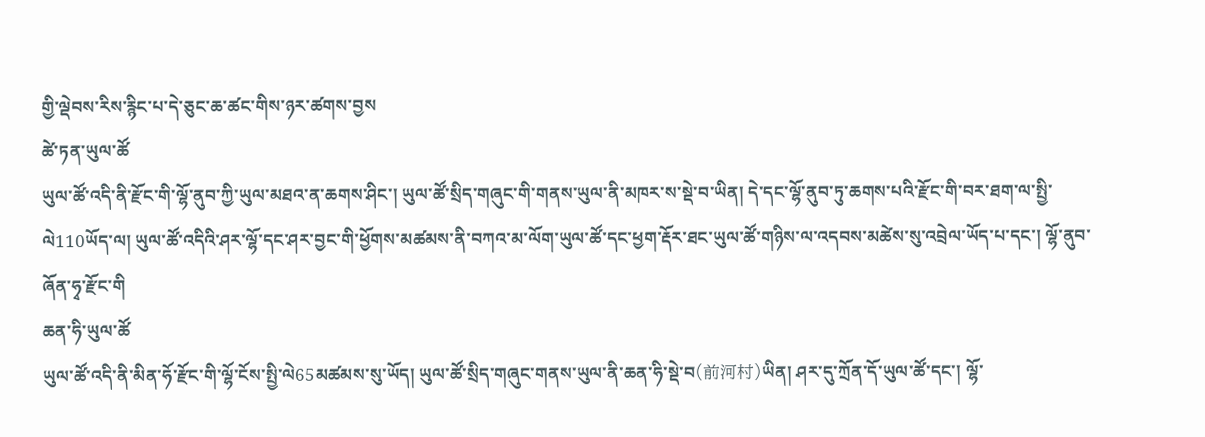གྱི་ལྡེབས་རིས་རྙིང་པ་དེ་ཅུང་ཆ་ཚང་གིས་ཉར་ཚགས་བྱས
ཚེ་ཏན་ཡུལ་ཚོ
ཡུལ་ཚོ་འདི་ནི་རྫོང་གི་ལྷོ་ནུབ་ཀྱི་ཡུལ་མཐའ་ན་ཆགས་ཤིང་། ཡུལ་ཚོ་སྲིད་གཞུང་གི་གནས་ཡུལ་ནི་མཁར་ས་སྡེ་བ་ཡིན། དེ་དང་ལྷོ་ནུབ་ཏུ་ཆགས་པའི་རྫོང་གི་བར་ཐག་ལ་སྤྱི་ལེ110ཡོད་ལ། ཡུལ་ཚོ་འདིའི་ཤར་ལྷོ་དང་ཤར་བྱང་གི་ཕྱོགས་མཚམས་ནི་བཀའ་མ་ལོག་ཡུལ་ཚོ་དང་ཕྱག་རྡོར་ཐང་ཡུལ་ཚོ་གཉིས་ལ་འདབས་མཚེས་སུ་འབྲེལ་ཡོད་པ་དང་། ལྷོ་ནུབ་ཞོན་ཧྭ་རྫོང་གི
ཆན་ཧི་ཡུལ་ཚོ
ཡུལ་ཚོ་འདི་ནི་མིན་ཧོ་རྫོང་གི་ལྷོ་ངོས་སྤྱི་ལེ65མཚམས་སུ་ཡོད། ཡུལ་ཚོ་སྲིད་གཞུང་གནས་ཡུལ་ནི་ཆན་ཧི་སྡེ་བ(前河村)ཡིན། ཤར་དུ་ཀྲོན་དོ་ཡུལ་ཚོ་དང་། ལྷོ་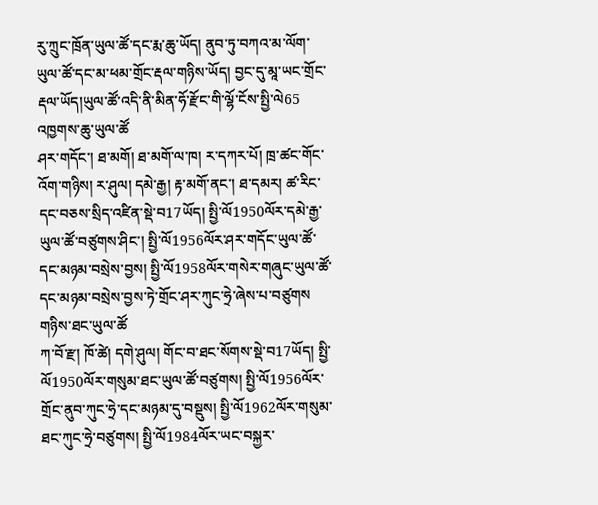རུ་ཀྲུང་ཁྲོན་ཡུལ་ཚོ་དང་རྨ་ཆུ་ཡོད། ནུབ་ཏུ་བཀའ་མ་ལོག་ཡུལ་ཚོ་དང་མ་ཕམ་གྲོང་རྡལ་གཉིས་ཡོད། བྱང་དུ་མཱ་ཡང་གྲོང་རྡལ་ཡོད།ཡུལ་ཚོ་འདི་ནི་མིན་ཧོ་རྫོང་གི་ལྷོ་ངོས་སྤྱི་ལེ65
འཁྱགས་ཆུ་ཡུལ་ཚོ
ཤར་གདོང་། ཐ་མགོ། ཐ་མགོ་ལ་ཁ། ར་དཀར་པོ། ཁྲ་ཚང་གོང་འོག་གཉིས། ར་ཤུལ། དམེ་རྒྱ། རྟ་མགོ་ནང་། ཐ་དམར། ཚ་རིང་དང་བཅས་སྲིད་འཛིན་སྡེ་བ17ཡོད། སྤྱི་ལོ1950ལོར་དམེ་རྒྱ་ཡུལ་ཚོ་བཙུགས་ཤིང་། སྤྱི་ལོ1956ལོར་ཤར་གདོང་ཡུལ་ཚོ་དང་མཉམ་བསྲེས་བྱས། སྤྱི་ལོ1958ལོར་གསེར་གཞུང་ཡུལ་ཚོ་དང་མཉམ་བསྲེས་བྱས་ཏེ་གྲོང་ཤར་ཀུང་ཧྲེ་ཞེས་པ་བཙུགས
གཉིས་ཐང་ཡུལ་ཚོ
ཀ་བོ་རྫ། ཁོ་ཚེ། དགེ་ཤུལ། གོང་བ་ཐང་སོགས་སྡེ་བ17ཡོད། སྤྱི་ལོ1950ལོར་གསུམ་ཐང་ཡུལ་ཚོ་བཙུགས། སྤྱི་ལོ1956ལོར་གྲོང་ནུབ་ཀུང་ཧྲེ་དང་མཉམ་དུ་བསྡུས། སྤྱི་ལོ1962ལོར་གསུམ་ཐང་ཀུང་ཧྲེ་བཙུགས། སྤྱི་ལོ1984ལོར་ཡང་བསྐྱར་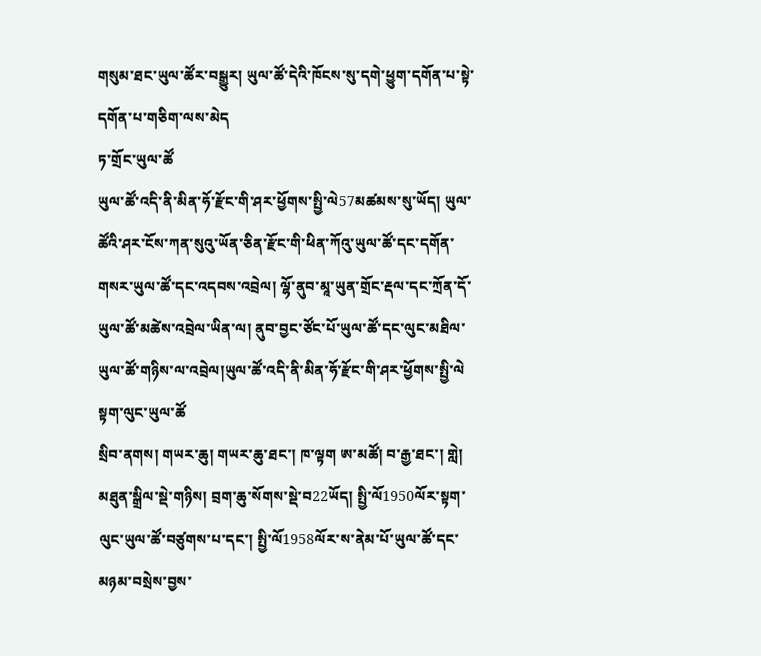གསུམ་ཐང་ཡུལ་ཚོར་བསྒྱུར། ཡུལ་ཚོ་དེའི་ཁོངས་སུ་དགེ་ཕྱུག་དགོན་པ་སྟེ་དགོན་པ་གཅིག་ལས་མེད
ཏ་གྲོང་ཡུལ་ཚོ
ཡུལ་ཚོ་འདི་ནི་མིན་ཧོ་རྫོང་གི་ཤར་ཕྱོགས་སྤྱི་ལེ57མཚམས་སུ་ཡོད། ཡུལ་ཚོའི་ཤར་ངོས་ཀན་སུའུ་ཡོན་ཅིན་རྫོང་གི་ཕིན་ཀོའུ་ཡུལ་ཚོ་དང་དགོན་གསར་ཡུལ་ཚོ་དང་འདབས་འབྲེལ། ལྷོ་ནུབ་མཱ་ཡུན་གྲོང་རྡལ་དང་ཀྲོན་དོ་ཡུལ་ཚོ་མཚེས་འབྲེལ་ཡིན་ལ། ནུབ་བྱང་ཙོང་པོ་ཡུལ་ཚོ་དང་ལུང་མཐིལ་ཡུལ་ཚོ་གཉིས་ལ་འབྲེལ།ཡུལ་ཚོ་འདི་ནི་མིན་ཧོ་རྫོང་གི་ཤར་ཕྱོགས་སྤྱི་ལེ
སྟག་ལུང་ཡུལ་ཚོ
སྲིབ་ནགས། གཡར་ཆུ། གཡར་ཆུ་ཐང་། ཁ་ལྟག ཨ་མཚོ། བ་རྒྱ་ཐང་། གླེ། མཐུན་སྒྲིལ་སྡེ་གཉིས། བྲག་ཆུ་སོགས་སྡེ་བ22ཡོད། སྤྱི་ལོ1950ལོར་སྟག་ལུང་ཡུལ་ཚོ་བཙུགས་པ་དང་། སྤྱི་ལོ1958ལོར་ས་ནེམ་པོ་ཡུལ་ཚོ་དང་མཉམ་བསྲེས་བྱས་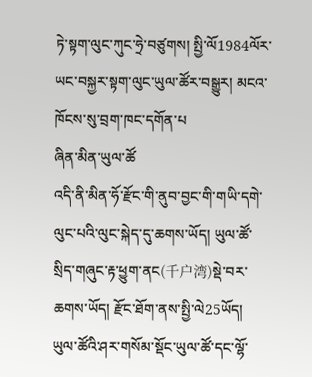ཏེ་སྟག་ལུང་ཀུང་ཧྲེ་བཙུགས། སྤྱི་ལོ1984ལོར་ཡང་བསྐྱར་སྟག་ལུང་ཡུལ་ཚོར་བསྒྱུར། མངའ་ཁོངས་སུ་བྲག་ཁང་དགོན་པ
ཞིན་མིན་ཡུལ་ཚོ
འདི་ནི་མིན་ཧོ་རྫོང་གི་ནུབ་བྱང་གི་གཡི་དགེ་ལུང་པའི་ལུང་སྐེད་དུ་ཆགས་ཡོད། ཡུལ་ཚོ་སྲིད་གཞུང་རྟ་ཕྱུག་ནང(千户湾)སྡེ་བར་ཆགས་ཡོད། རྫོང་ཐོག་ནས་སྤྱི་ལེ25ཡོད། ཡུལ་ཚོའི་ཤར་གསོམ་སྡོང་ཡུལ་ཚོ་དང་ལྷོ་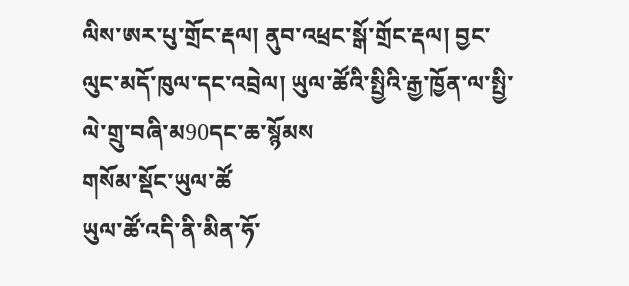ལིས་ཨར་པུ་གྲོང་རྡལ། ནུབ་འཕྲང་སྒོ་གྲོང་རྡལ། བྱང་ལུང་མདོ་ཁུལ་དང་འབྲེལ། ཡུལ་ཚོའི་སྤྱིའི་རྒྱ་ཁྱོན་ལ་སྤྱི་ལེ་གྲུ་བཞི་མ90དང་ཆ་སྙོམས
གསོམ་སྡོང་ཡུལ་ཚོ
ཡུལ་ཚོ་འདི་ནི་མིན་ཧོ་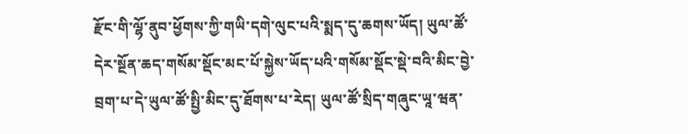རྫོང་གི་ལྷོ་ནུབ་ཕྱོགས་ཀྱི་གཡི་དགེ་ལུང་པའི་སྨད་དུ་ཆགས་ཡོད། ཡུལ་ཚོ་དེར་སྔོན་ཆད་གསོམ་སྡོང་མང་པོ་སྐྱེས་ཡོད་པའི་གསོམ་སྡོང་སྡེ་བའི་མིང་བྱེ་བྲག་པ་དེ་ཡུལ་ཚོ་སྤྱི་མིང་དུ་ཐོགས་པ་རེད། ཡུལ་ཚོ་སྲིད་གཞུང་ཡཱ་ཝན་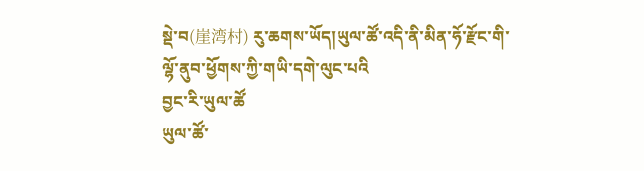སྡེ་བ(崖湾村) རུ་ཆགས་ཡོད།ཡུལ་ཚོ་འདི་ནི་མིན་ཧོ་རྫོང་གི་ལྷོ་ནུབ་ཕྱོགས་ཀྱི་གཡི་དགེ་ལུང་པའི
བྱང་རི་ཡུལ་ཚོ
ཡུལ་ཚོ་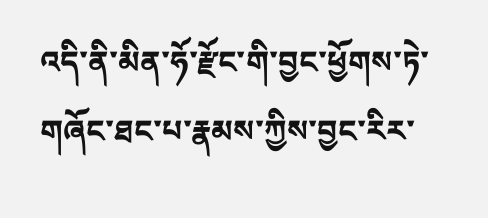འདི་ནི་མིན་ཧོ་རྫོང་གི་བྱང་ཕྱོགས་ཏེ་གཞོང་ཐང་པ་རྣམས་ཀྱིས་བྱང་རིར་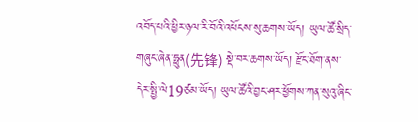འབོད་པའི་ཕྱིར་ཉལ་རི་བོའི་འཕོངས་སུ་ཆགས་ཡོད། ཡུལ་ཚོ་སྲིད་གཞུང་ཞེན་ཧྥུན(先锋) སྡེ་བར་ཆགས་ཡོད། རྫོང་ཐོག་ནས་དེར་སྤྱི་ལེ19ཙམ་ཡོད། ཡུལ་ཚོའི་བྱང་ཤར་ཕྱོགས་ཀན་སུའུ་ཞིང་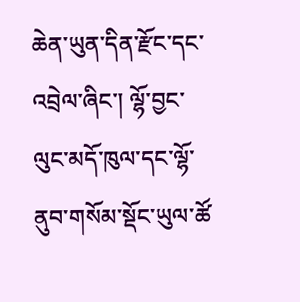ཆེན་ཡུན་དིན་རྫོང་དང་འབྲེལ་ཞིང་། ལྷོ་བྱང་ལུང་མདོ་ཁུལ་དང་ལྷོ་ནུབ་གསོམ་སྡོང་ཡུལ་ཚོ